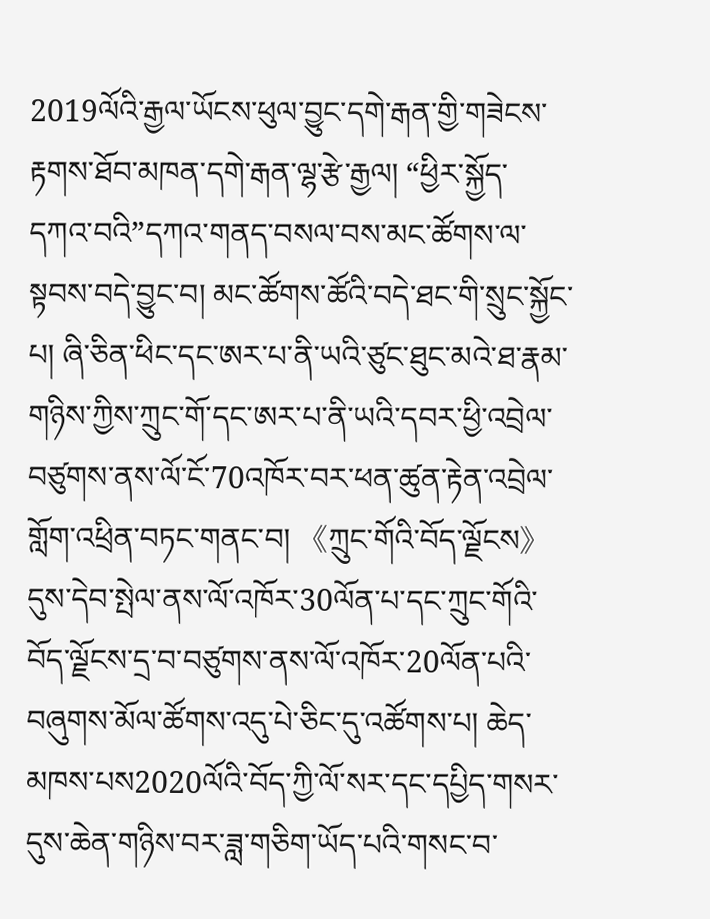2019ལོའི་རྒྱལ་ཡོངས་ཕུལ་བྱུང་དགེ་རྒན་གྱི་གཟེངས་རྟགས་ཐོབ་མཁན་དགེ་རྒན་ལྷ་རྩེ་རྒྱལ། “ཕྱིར་སྐྱོད་དཀའ་བའི”དཀའ་གནད་བསལ་བས་མང་ཚོགས་ལ་སྟབས་བདེ་བྱུང་བ། མང་ཚོགས་ཚོའི་བདེ་ཐང་གི་སྲུང་སྐྱོང་པ། ཞི་ཅིན་ཕིང་དང་ཨར་པ་ནི་ཡའི་ཙུང་ཐུང་མའེ་ཐ་རྣམ་གཉིས་ཀྱིས་ཀྲུང་གོ་དང་ཨར་པ་ནི་ཡའི་དབར་ཕྱི་འབྲེལ་བཙུགས་ནས་ལོ་ངོ་70འཁོར་བར་ཕན་ཚུན་རྟེན་འབྲེལ་གློག་འཕྲིན་བཏང་གནང་བ། 《ཀྲུང་གོའི་བོད་ལྗོངས》དུས་དེབ་སྤེལ་ནས་ལོ་འཁོར་30ལོན་པ་དང་ཀྲུང་གོའི་བོད་ལྗོངས་དྲ་བ་བཙུགས་ནས་ལོ་འཁོར་20ལོན་པའི་བཞུགས་མོལ་ཚོགས་འདུ་པེ་ཅིང་དུ་འཚོགས་པ། ཆེད་མཁས་པས2020ལོའི་བོད་ཀྱི་ལོ་སར་དང་དཔྱིད་གསར་དུས་ཆེན་གཉིས་བར་ཟླ་གཅིག་ཡོད་པའི་གསང་བ་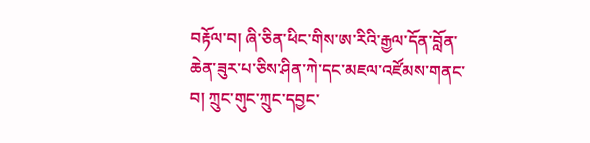བརྟོལ་བ། ཞི་ཅིན་ཕིང་གིས་ཨ་རིའི་རྒྱལ་དོན་བློན་ཆེན་ཟུར་པ་ཅིས་ཤིན་ཀེ་དང་མཇལ་འཛོམས་གནང་བ། ཀྲུང་གུང་ཀྲུང་དབྱང་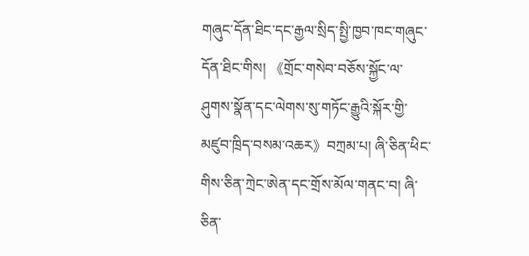གཞུང་དོན་ཐིང་དང་རྒྱལ་སྲིད་སྤྱི་ཁྱབ་ཁང་གཞུང་དོན་ཐིང་གིས། 《གྲོང་གསེབ་བཅོས་སྐྱོང་ལ་ཤུགས་སྣོན་དང་ལེགས་སུ་གཏོང་རྒྱུའི་སྐོར་གྱི་མཛུབ་ཁྲིད་བསམ་འཆར》བཀྲམ་པ། ཞི་ཅིན་ཕིང་གིས་ཅིན་ཀྲེང་ཨེན་དང་གྲོས་མོལ་གནང་བ། ཞི་ཅིན་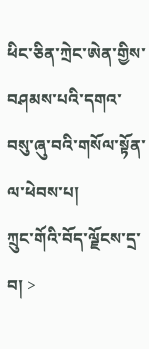ཕིང་ཅིན་ཀྲེང་ཨེན་གྱིས་བཤམས་པའི་དགའ་བསུ་ཞུ་བའི་གསོལ་སྟོན་ལ་ཕེབས་པ།
ཀྲུང་གོའི་བོད་ལྗོངས་དྲ་བ། >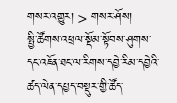གསར་འགྱུར། > གསར་ཤོས།
སྤྱི་ཚོགས་འཕྲལ་སྡོམ་སྟོབས་ཤུགས་དང་འཇོན་ཐང་ལ་རིགས་དབྱེ་རིམ་དབྱེའི་ཚད་ལེན་དཔྱད་བསྡུར་གྱི་ཚོད་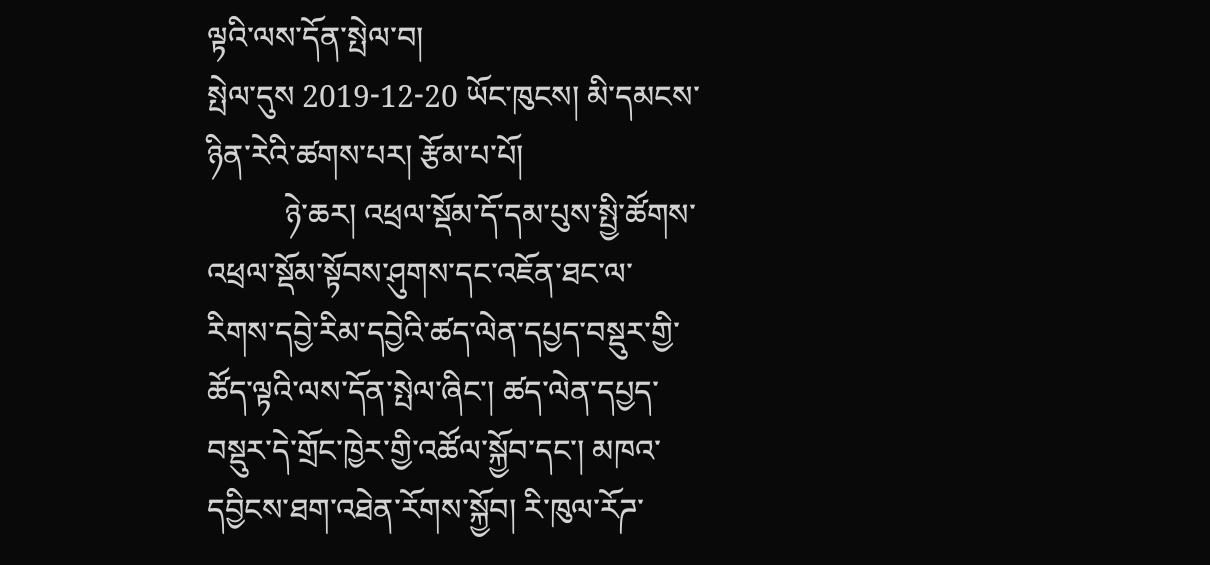ལྟའི་ལས་དོན་སྤེལ་བ།
སྤེལ་དུས 2019-12-20 ཡོང་ཁུངས། མི་དམངས་ཉིན་རེའི་ཚགས་པར། རྩོམ་པ་པོ།
          ཉེ་ཆར། འཕྲལ་སྡོམ་དོ་དམ་པུས་སྤྱི་ཚོགས་འཕྲལ་སྡོམ་སྟོབས་ཤུགས་དང་འཇོན་ཐང་ལ་རིགས་དབྱེ་རིམ་དབྱེའི་ཚད་ལེན་དཔྱད་བསྡུར་གྱི་ཚོད་ལྟའི་ལས་དོན་སྤེལ་ཞིང་། ཚད་ལེན་དཔྱད་བསྡུར་དེ་གྲོང་ཁྱེར་གྱི་འཚོལ་སྐྱོབ་དང་། མཁའ་དབྱིངས་ཐག་འཐེན་རོགས་སྐྱོབ། རི་ཁུལ་རོཌ་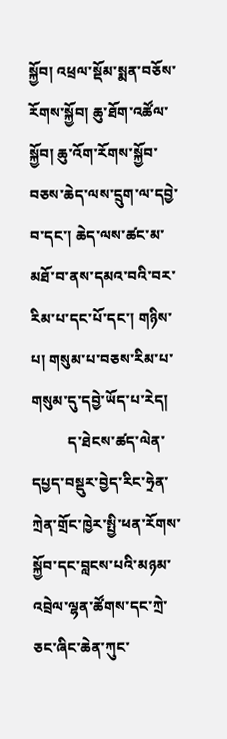སྐྱོབ། འཕྲལ་སྡོམ་སྨན་བཅོས་རོགས་སྐྱོབ། ཆུ་ཐོག་འཚོལ་སྐྱོབ། ཆུ་འོག་རོགས་སྐྱོབ་བཅས་ཆེད་ལས་དྲུག་ལ་དབྱེ་བ་དང་། ཆེད་ལས་ཚང་མ་མཐོ་བ་ནས་དམའ་བའི་བར་རིམ་པ་དང་པོ་དང་། གཉིས་པ། གསུམ་པ་བཅས་རིམ་པ་གསུམ་དུ་དབྱེ་ཡོད་པ་རེད།
          ད་ཐེངས་ཚད་ལེན་དཔྱད་བསྡུར་བྱེད་རིང་ཧྲེན་ཀྲེན་གྲོང་ཁྱེར་སྤྱི་ཕན་རོགས་སྐྱོབ་དང་བླངས་པའི་མཉམ་འབྲེལ་ལྷན་ཚོགས་དང་ཀྲེ་ཅང་ཞིང་ཆེན་ཀུང་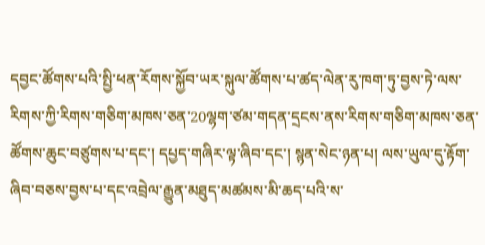དབྱང་ཚོགས་པའི་སྤྱི་ཕན་རོགས་སྐྱོབ་ཡར་སྐུལ་ཚོགས་པ་ཚད་ལེན་རུ་ཁག་ཏུ་བྱས་ཏེ་ལས་རིགས་ཀྱི་རིགས་གཅིག་མཁས་ཅན་20ལྷག་ཙམ་གདན་དྲངས་ནས་རིགས་གཅིག་མཁས་ཅན་ཚོགས་ཆུང་བཙུགས་པ་དང་། དཔྱད་གཞིར་ལྟ་ཞིབ་དང་། སྙན་སེང་ཉན་པ། ལས་ཡུལ་དུ་རྟོག་ཞིབ་བཅས་བྱས་པ་དང་འབྲེལ་རྒྱུན་མཐུད་མཚམས་མི་ཆད་པའི་ས་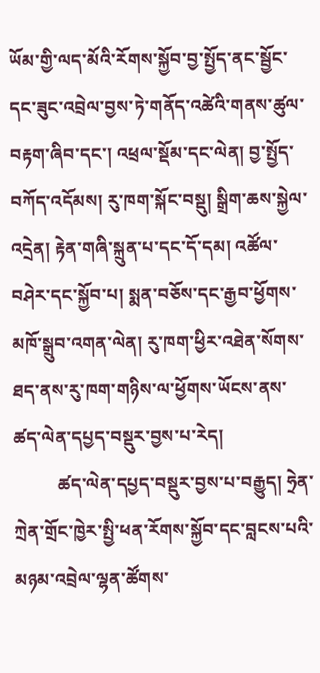ཡོམ་གྱི་ལད་མོའི་རོགས་སྐྱོབ་བྱ་སྤྱོད་ནང་སྦྱོང་དང་ཟུང་འབྲེལ་བྱས་ཏེ་གནོད་འཚེའི་གནས་ཚུལ་བརྟག་ཞིབ་དང་། འཕྲལ་སྡོམ་དང་ལེན། བྱ་སྤྱོད་བཀོད་འདོམས། རུ་ཁག་སྐོང་བསྡུ། སྒྲིག་ཆས་སྐྱེལ་འདྲེན། རྟེན་གཞི་སྐྲུན་པ་དང་དོ་དམ། འཚོལ་བཤེར་དང་སྐྱོབ་པ། སྨན་བཅོས་དང་རྒྱབ་ཕྱོགས་མཁོ་སྒྲུབ་འགན་ལེན། རུ་ཁག་ཕྱིར་འཐེན་སོགས་ཐད་ནས་རུ་ཁག་གཉིས་ལ་ཕྱོགས་ཡོངས་ནས་ཚད་ལེན་དཔྱད་བསྡུར་བྱས་པ་རེད།
          ཚད་ལེན་དཔྱད་བསྡུར་བྱས་པ་བརྒྱུད། ཧྲེན་ཀྲེན་གྲོང་ཁྱེར་སྤྱི་ཕན་རོགས་སྐྱོབ་དང་བླངས་པའི་མཉམ་འབྲེལ་ལྷན་ཚོགས་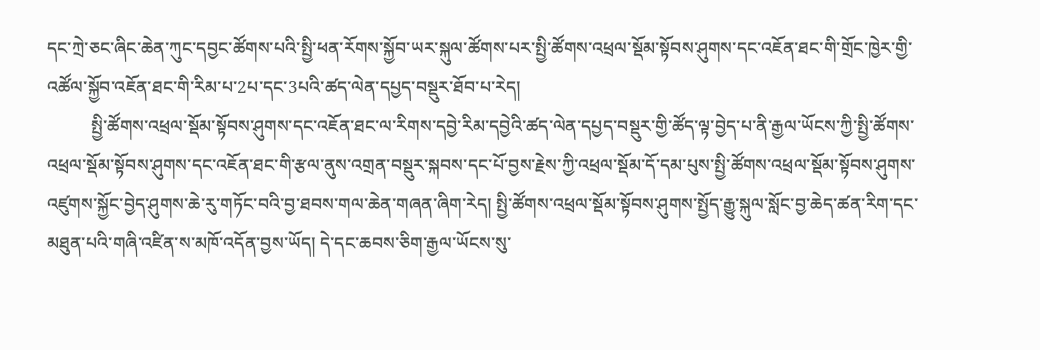དང་ཀྲེ་ཅང་ཞིང་ཆེན་ཀུང་དབྱང་ཚོགས་པའི་སྤྱི་ཕན་རོགས་སྐྱོབ་ཡར་སྐུལ་ཚོགས་པར་སྤྱི་ཚོགས་འཕྲལ་སྡོམ་སྟོབས་ཤུགས་དང་འཇོན་ཐང་གི་གྲོང་ཁྱེར་གྱི་འཚོལ་སྐྱོབ་འཇོན་ཐང་གི་རིམ་པ་2པ་དང་3པའི་ཚད་ལེན་དཔྱད་བསྡུར་ཐོབ་པ་རེད།
          སྤྱི་ཚོགས་འཕྲལ་སྡོམ་སྟོབས་ཤུགས་དང་འཇོན་ཐང་ལ་རིགས་དབྱེ་རིམ་དབྱེའི་ཚད་ལེན་དཔྱད་བསྡུར་གྱི་ཚོད་ལྟ་བྱེད་པ་ནི་རྒྱལ་ཡོངས་ཀྱི་སྤྱི་ཚོགས་འཕྲལ་སྡོམ་སྟོབས་ཤུགས་དང་འཇོན་ཐང་གི་རྩལ་ནུས་འགྲན་བསྡུར་སྐབས་དང་པོ་བྱས་རྗེས་ཀྱི་འཕྲལ་སྡོམ་དོ་དམ་པུས་སྤྱི་ཚོགས་འཕྲལ་སྡོམ་སྟོབས་ཤུགས་འཛུགས་སྐྱོང་བྱེད་ཤུགས་ཆེ་རུ་གཏོང་བའི་བྱ་ཐབས་གལ་ཆེན་གཞན་ཞིག་རེད། སྤྱི་ཚོགས་འཕྲལ་སྡོམ་སྟོབས་ཤུགས་སྤྱོད་རྒྱུ་སྐུལ་སློང་བྱ་ཆེད་ཚན་རིག་དང་མཐུན་པའི་གཞི་འཛིན་ས་མཁོ་འདོན་བྱས་ཡོད། དེ་དང་ཆབས་ཅིག་རྒྱལ་ཡོངས་སུ་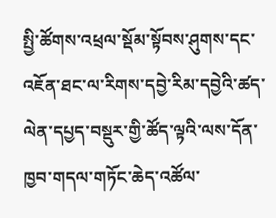སྤྱི་ཚོགས་འཕྲལ་སྡོམ་སྟོབས་ཤུགས་དང་འཇོན་ཐང་ལ་རིགས་དབྱེ་རིམ་དབྱེའི་ཚད་ལེན་དཔྱད་བསྡུར་གྱི་ཚོད་ལྟའི་ལས་དོན་ཁྱབ་གདལ་གཏོང་ཆེད་འཚོལ་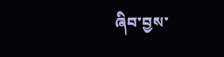ཞིབ་བྱས་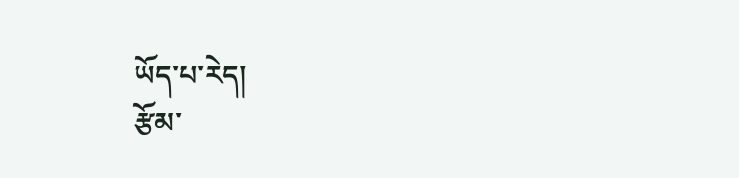ཡོད་པ་རེད།
རྩོམ་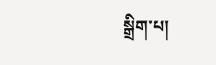སྒྲིག་པ།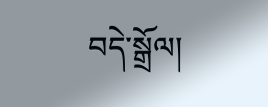བདེ་སྒྲོལ།